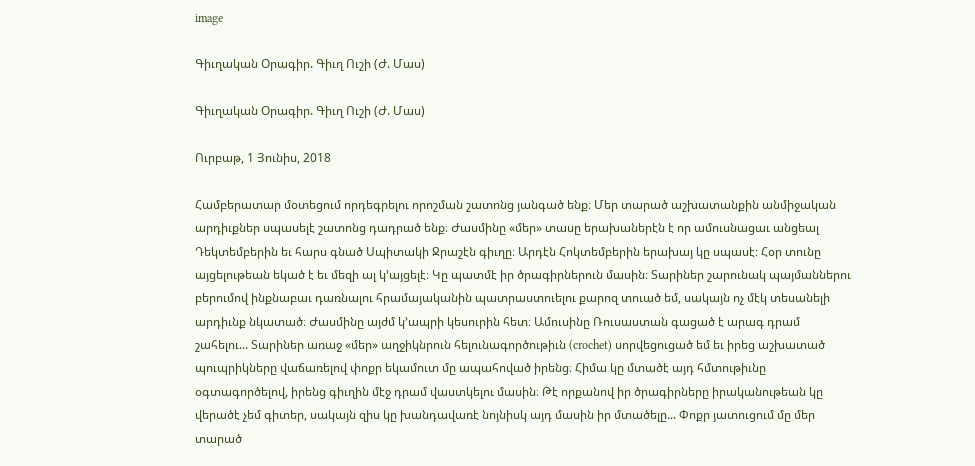image

Գիւղական Օրագիր. Գիւղ Ուշի (Ժ. Մաս)

Գիւղական Օրագիր. Գիւղ Ուշի (Ժ. Մաս)

Ուրբաթ, 1 Յունիս, 2018

Համբերատար մօտեցում որդեգրելու որոշման շատոնց յանգած ենք։ Մեր տարած աշխատանքին անմիջական արդիւքներ սպասելէ շատոնց դադրած ենք։ Ժասմինը «մեր» տասը երախաներէն է որ ամուսնացաւ անցեալ Դեկտեմբերին եւ հարս գնած Սպիտակի Ջրաշէն գիւղը։ Արդէն Հոկտեմբերին երախայ կը սպասէ։ Հօր տունը այցելութեան եկած է եւ մեզի ալ կ’այցելէ։ Կը պատմէ իր ծրագիրներուն մասին։ Տարիներ շարունակ պայմաններու բերումով ինքնաբաւ դառնալու հրամայականին պատրաստուելու քարոզ տուած եմ, սակայն ոչ մէկ տեսանելի արդիւնք նկատած։ Ժասմինը այժմ կ’ապրի կեսուրին հետ։ Ամուսինը Ռուսաստան գացած է արագ դրամ շահելու... Տարիներ առաջ «մեր» աղջիկնրուն հելունագործութիւն (crochet) սորվեցուցած եմ եւ իրեց աշխատած պուպրիկները վաճառելով փոքր եկամուտ մը ապահոված իրենց։ Հիմա կը մտածէ այդ հմտութիւնը օգտագործելով, իրենց գիւղին մէջ դրամ վաստկելու մասին։ Թէ որքանով իր ծրագիրները իրականութեան կը վերածէ չեմ գիտեր, սակայն զիս կը խանդավառէ նոյնիսկ այդ մասին իր մտածելը... Փոքր յատուցում մը մեր տարած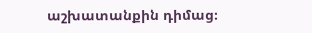աշխատանքին դիմաց։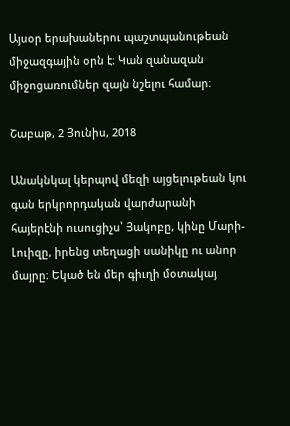Այսօր երախաներու պաշտպանութեան միջազգային օրն է։ Կան զանազան միջոցառումներ զայն նշելու համար։

Շաբաթ, 2 Յունիս, 2018

Անակնկալ կերպով մեզի այցելութեան կու գան երկրորդական վարժարանի  հայերէնի ուսուցիչս՝ Յակոբը, կինը Մարի-Լուիզը, իրենց տեղացի սանիկը ու անոր մայրը։ Եկած են մեր գիւղի մօտակայ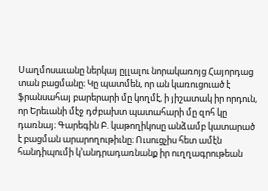Սաղմոսաւանը ներկայ ըլլալու նորակառոյց Հայորդաց տան բացմանը։ Կը պատմեն, որ ան կառուցուած է ֆրանսահայ բարերարի մը կողմէ, ի յիշատակ իր որդուն, որ Երեւանի մէջ դժբախտ պատահարի մը զոհ կը դառնայ։ Գարեգին Բ. կաթողիկոսը անձամբ կատարած է բացման արարողութիւնը։ Ուսուցչիս հետ ամէն հանդիպումի կ’անդրադառնանք իր ուղղագրութեան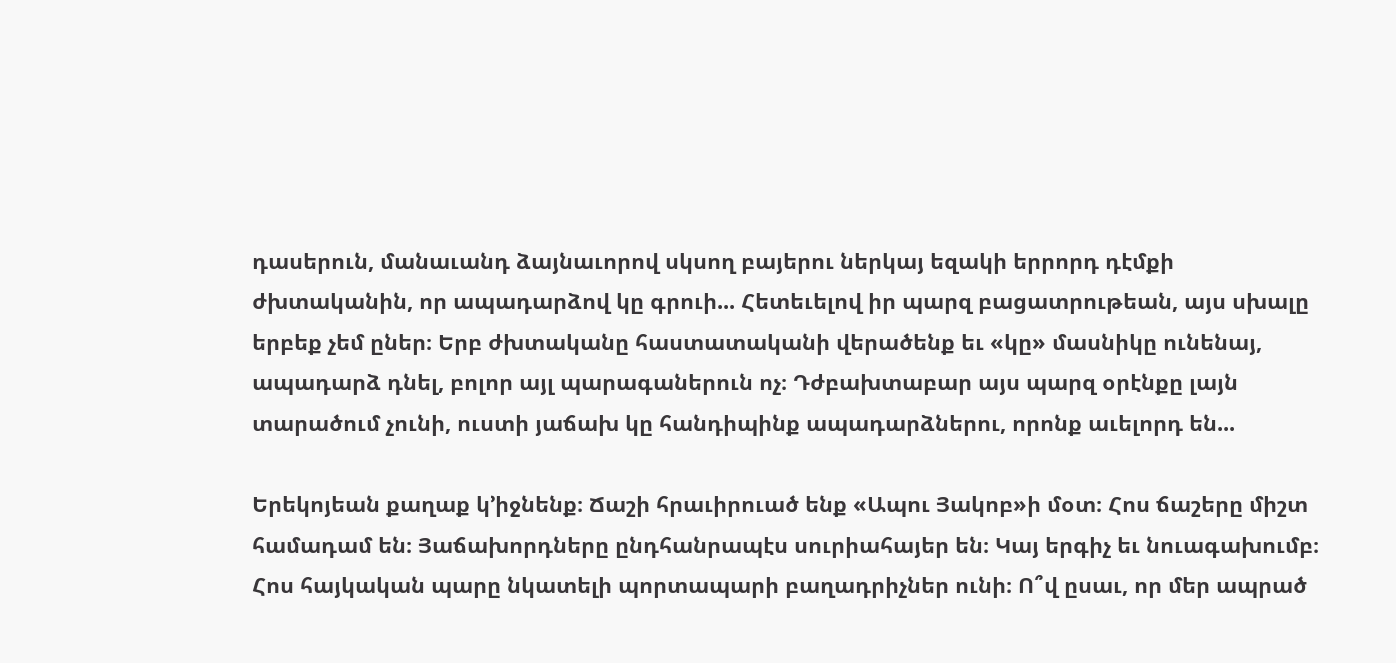դասերուն, մանաւանդ ձայնաւորով սկսող բայերու ներկայ եզակի երրորդ դէմքի ժխտականին, որ ապադարձով կը գրուի... Հետեւելով իր պարզ բացատրութեան, այս սխալը երբեք չեմ ըներ։ Երբ ժխտականը հաստատականի վերածենք եւ «կը» մասնիկը ունենայ, ապադարձ դնել, բոլոր այլ պարագաներուն ոչ։ Դժբախտաբար այս պարզ օրէնքը լայն տարածում չունի, ուստի յաճախ կը հանդիպինք ապադարձներու, որոնք աւելորդ են...

Երեկոյեան քաղաք կ’իջնենք։ Ճաշի հրաւիրուած ենք «Ապու Յակոբ»ի մօտ։ Հոս ճաշերը միշտ համադամ են։ Յաճախորդները ընդհանրապէս սուրիահայեր են։ Կայ երգիչ եւ նուագախումբ։ Հոս հայկական պարը նկատելի պորտապարի բաղադրիչներ ունի։ Ո՞վ ըսաւ, որ մեր ապրած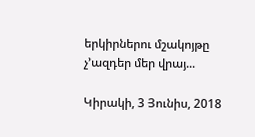երկիրներու մշակոյթը չ’ազդեր մեր վրայ...

Կիրակի, 3 Յունիս, 2018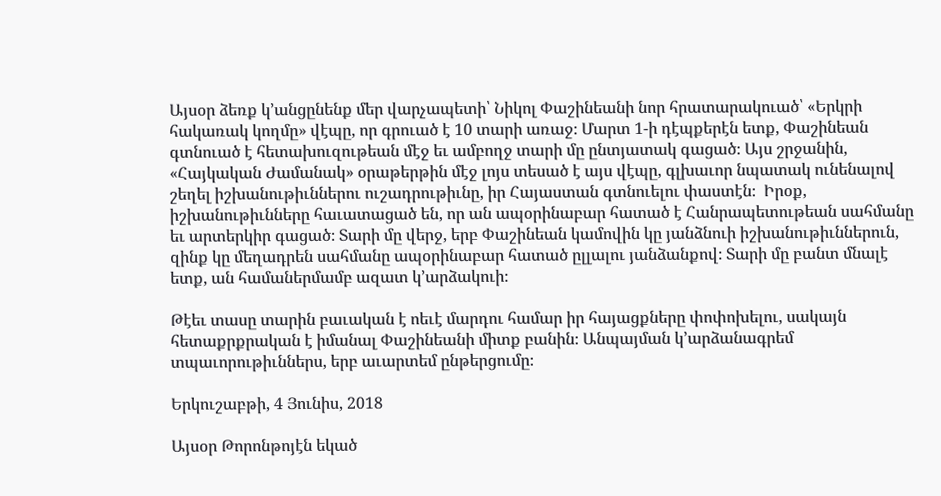Այսօր ձեռք կ’անցընենք մեր վարչապետի՝ Նիկոլ Փաշինեանի նոր հրատարակուած՝ «Երկրի հակառակ կողմը» վէպը, որ գրուած է 10 տարի առաջ։ Մարտ 1-ի դէպքերէն ետք, Փաշինեան գտնուած է հետախուզութեան մէջ եւ ամբողջ տարի մը ընտյատակ գացած։ Այս շրջանին, «Հայկական Ժամանակ» օրաթերթին մէջ լոյս տեսած է այս վէպը, գլխաւոր նպատակ ունենալով շեղել իշխանութիւններու ուշադրութիւնը, իր Հայաստան գտնուելու փաստէն։  Իրօք, իշխանութիւնները հաւատացած են, որ ան ապօրինաբար հատած է Հանրապետութեան սահմանը եւ արտերկիր գացած։ Տարի մը վերջ, երբ Փաշինեան կամովին կը յանձնուի իշխանութիւններուն, զինք կը մեղադրեն սահմանը ապօրինաբար հատած ըլլալու յանձանքով։ Տարի մը բանտ մնալէ ետք, ան համաներմամբ ազատ կ’արձակուի։

Թէեւ տասը տարին բաւական է ոեւէ մարդու համար իր հայացքները փոփոխելու, սակայն հետաքրքրական է իմանալ Փաշինեանի միտք բանին։ Անպայման կ’արձանագրեմ տպաւորութիւններս, երբ աւարտեմ ընթերցումը։

Երկուշաբթի, 4 Յունիս, 2018

Այսօր Թորոնթոյէն եկած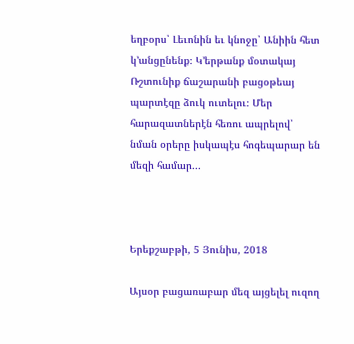եղբօրս՝ Լեւոնին եւ կնոջը՝ Անիին հետ կ’անցընենք։ Կ’երթանք մօտակայ Ռշտունիք ճաշարանի բացօթեայ պարտէզը ձուկ ուտելու։ Մեր հարազատներէն հեռու ապրելով՝ նման օրերը իսկապէս հոգեպարար են մեզի համար...



Երեքշաբթի, 5 Յունիս, 2018

Այսօր բացառաբար մեզ այցելել ուզող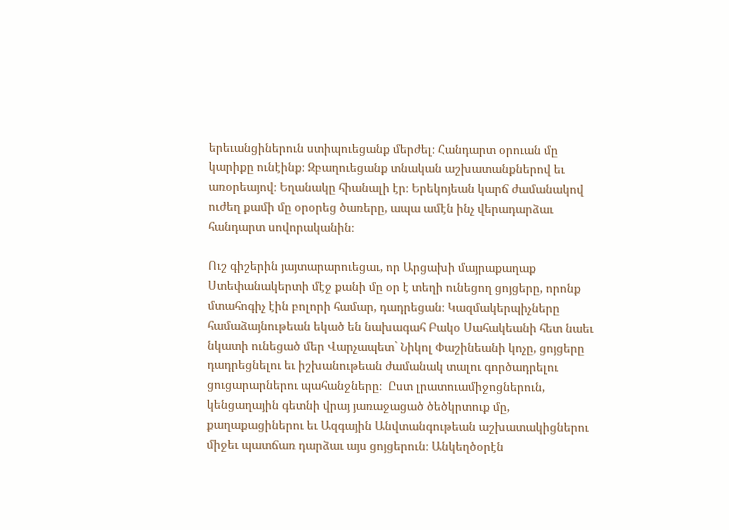երեւանցիներուն ստիպուեցանք մերժել։ Հանդարտ օրուան մը կարիքը ունէինք։ Զբաղուեցանք տնական աշխատանքներով եւ առօրեայով։ Եղանակը հիանալի էր։ Երեկոյեան կարճ ժամանակով ուժեղ քամի մը օրօրեց ծառերը, ապա ամէն ինչ վերադարձաւ հանդարտ սովորականին։

Ուշ գիշերին յայտարարուեցաւ, որ Արցախի մայրաքաղաք Ստեփանակերտի մէջ քանի մը օր է տեղի ունեցող ցոյցերը, որոնք մտահոգիչ էին բոլորի համար, դադրեցան։ Կազմակերպիչները համաձայնութեան եկած են նախագահ Բակօ Սահակեանի հետ նաեւ նկատի ունեցած մեր Վարչապետ` Նիկոլ Փաշինեանի կոչը, ցոյցերը դադրեցնելու եւ իշխանութեան ժամանակ տալու գործադրելու ցուցարարներու պահանջները։  Ըստ լրատուամիջոցներուն, կենցաղային գետնի վրայ յառաջացած ծեծկրտուք մը, քաղաքացիներու եւ Ազգային Անվտանգութեան աշխատակիցներու միջեւ պատճառ դարձաւ այս ցոյցերուն։ Անկեղծօրէն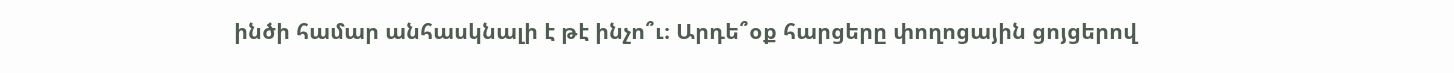ինծի համար անհասկնալի է թէ ինչո՞ւ։ Արդե՞օք հարցերը փողոցային ցոյցերով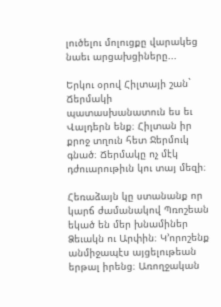լուծելու մոլուցքը վարակեց նաեւ արցախցիները...

Երկու օրով Հիլտայի շան` Ճերմակի պատասխանատուն ես եւ Վալդերն ենք։ Հիլտան իր քրոջ տղուն հետ Ջերմուկ գնած։ Ճերմակը ոչ մէկ դժուարութիւն կու տայ մեզի։

Հեռաձայն կը ստանանք որ կարճ ժամանակով Պռոշեան եկած են մեր խնամիներ Ձեւակն ու Արփին։ Կ’որոշենք անմիջապէս այցելութեան երթալ իրենց։ Առողջական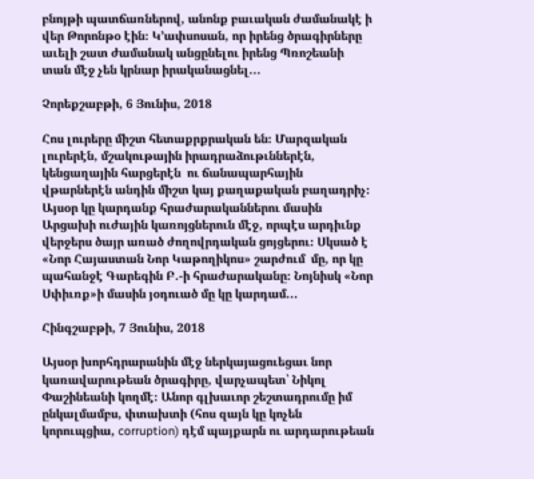բնոյթի պատճառներով, անոնք բաւական ժամանակէ ի վեր Թորոնթօ էին։ Կ’ափսոսան, որ իրենց ծրագիրները աւելի շատ ժամանակ անցընելու իրենց Պռոշեանի տան մէջ չեն կրնար իրականացնել...

Չորեքշաբթի, 6 Յունիս, 2018

Հոս լուրերը միշտ հետաքրքրական են։ Մարզական լուրերէն, մշակութային իրադրաձութւններէն, կենցաղային հարցերէն  ու ճանապարհային վթարներէն անդին միշտ կայ քաղաքական բաղադրիչ։ Այսօր կը կարդանք հրաժարականներու մասին Արցախի ուժային կառոյցներուն մէջ, որպէս արդիւնք վերջերս ծայր առած ժողովրդական ցոյցերու։ Սկսած է «Նոր Հայաստան Նոր Կաթողիկոս» շարժում  մը, որ կը պահանջէ Գարեգին Բ.-ի հրաժարականը։ Նոյնիսկ «Նոր Սփիւռք»ի մասին յօդուած մը կը կարդամ...

Հինգշաբթի, 7 Յունիս, 2018

Այսօր խորհդրարանին մէջ ներկայացուեցաւ նոր կառավարութեան ծրագիրը, վարչապետ՝ Նիկոլ Փաշինեանի կողմէ։ Անոր գլխաւոր շեշտադրումը իմ ընկալմամբս, փտախտի (հոս զայն կը կոչեն կորուպցիա, corruption) դէմ պայքարն ու արդարութեան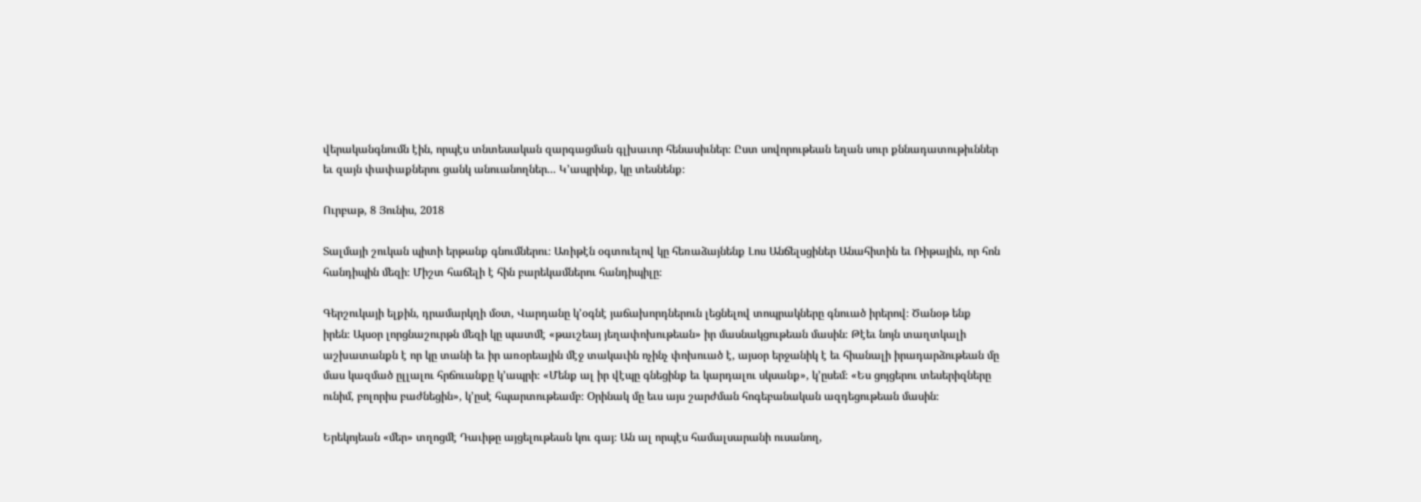վերականգնումն էին, որպէս տնտեսական զարգացման գլխաւոր հենասիւներ։ Ըստ սովորութեան եղան սուր քննադատութիւններ եւ զայն փափաքներու ցանկ անուանողներ... Կ’ապրինք, կը տեսնենք։

Ուրբաթ, 8 Յունիս, 2018

Տալմայի շուկան պիտի երթանք գնումներու։ Առիթէն օգտուելով կը հեռաձայնենք Լոս Անճելսցիներ Անահիտին եւ Ռիթային, որ հոն հանդիպին մեզի։ Միշտ հաճելի է հին բարեկամներու հանդիպիլը։

Գերշուկայի ելքին, դրամարկղի մօտ, Վարդանը կ’օգնէ յաճախորդներուն լեցնելով տոպրակները գնուած իրերով։ Ծանօթ ենք իրեն։ Այսօր լորցնաշուրթն մեզի կը պատմէ «թաւշեայ յեղափոխութեան» իր մասնակցութեան մասին։ Թէեւ նոյն տաղտկալի աշխատանքն է որ կը տանի եւ իր առօրեային մէջ տակաւին ոչինչ փոխուած է, այսօր երջանիկ է եւ հիանալի իրադարձութեան մը մաս կազմած ըլլալու հրճուանքը կ’ապրի։ «Մենք ալ իր վէպը գնեցինք եւ կարդալու սկսանք», կ’ըսեմ։ «Ես ցոյցերու տեսերիզները ունիմ, բոլորիս բաժնեցին», կ’ըսէ հպարտութեամբ։ Օրինակ մը եւս այս շարժման հոգեբանական ազդեցութեան մասին։

Երեկոյեան «մեր» տղոցմէ Դաւիթը այցելութեան կու գայ։ Ան ալ որպէս համալսարանի ուսանող,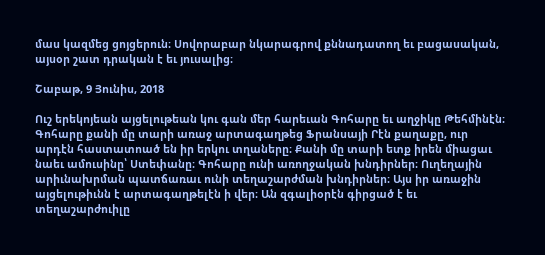մաս կազմեց ցոյցերուն։ Սովորաբար նկարագրով քննադատող եւ բացասական, այսօր շատ դրական է եւ յուսալից։

Շաբաթ, 9 Յունիս, 2018

Ուշ երեկոյեան այցելութեան կու գան մեր հարեւան Գոհարը եւ աղջիկը Թեհմինէն։ Գոհարը քանի մը տարի առաջ արտագաղթեց Ֆրանսայի Րէն քաղաքը, ուր արդէն հաստատոած են իր երկու տղաները։ Քանի մը տարի ետք իրեն միացաւ նաեւ ամուսինը՝ Ստեփանը։ Գոհարը ունի առողջական խնդիրներ։ Ուղեղային արիւնախրման պատճառաւ ունի տեղաշարժման խնդիրներ։ Այս իր առաջին այցելութիւնն է արտագաղթելէն ի վեր։ Ան զգալիօրէն գիրցած է եւ տեղաշարժուիլը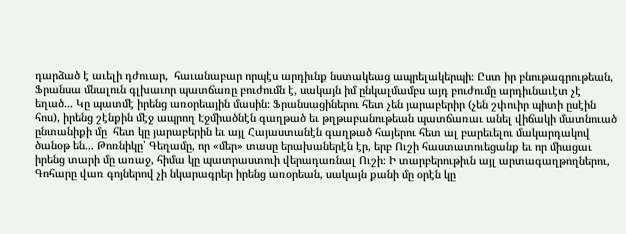դարձած է աւելի դժուար,  հաւանաբար որպէս արդիւնք նստակեաց ապրելակերպի։ Ըստ իր բնութագրութեան, Ֆրանսա մնալուն գլխաւոր պատճառը բուժումն է, սակայն իմ ընկալմամբս այդ բուժումը արդիւնաւէտ չէ եղած... Կը պատմէ իրենց առօրեային մասին։ Ֆրանսացիներու հետ չեն յարաբերիր (չեն շփուիր պիտի ըսէին հոս), իրենց շէնքին մէջ ապրող Էջմիածնէն գաղթած եւ թղթաբանութեան պատճառաւ անել վիճակի մատնուած ընտանիքի մը  հետ կը յարաբերին եւ այլ Հայաստանէն գաղթած հայերու հետ ալ բարեւելու մակարդակով ծանօթ են... Թոռնիկը՝ Գեղամը, որ «մեր» տասը երախաներէն էր, երբ Ուշի հաստատուեցանք եւ որ միացաւ իրենց տարի մը առաջ, հիմա կը պատրաստուի վերադառնալ Ուշի։ Ի տարբերութիւն այլ արտագաղթողներու, Գոհարը վառ գոյներով չի նկարագրեր իրենց առօրեան, սակայն քանի մը օրէն կը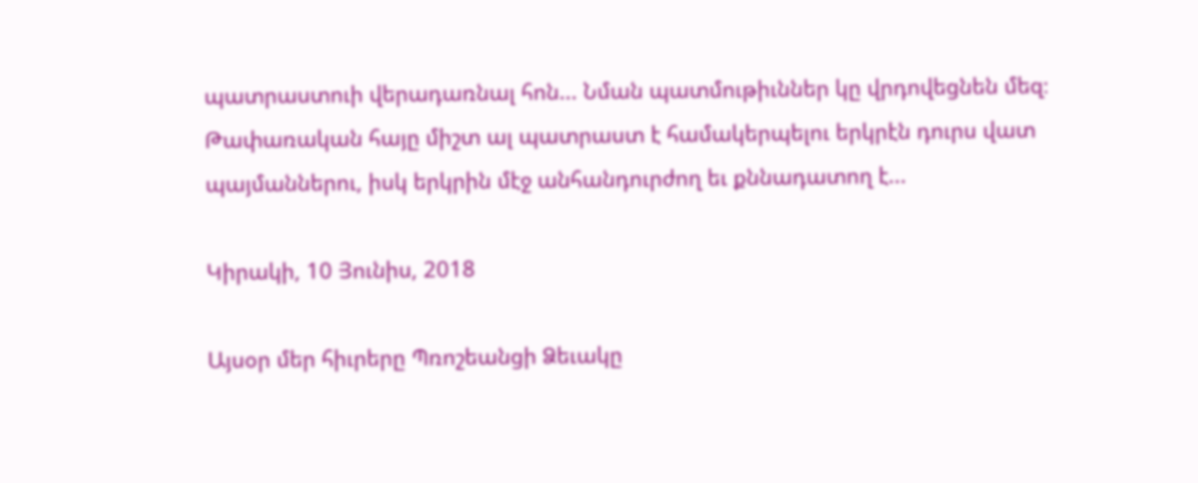պատրաստուի վերադառնալ հոն... Նման պատմութիւններ կը վրդովեցնեն մեզ։ Թափառական հայը միշտ ալ պատրաստ է համակերպելու երկրէն դուրս վատ պայմաններու, իսկ երկրին մէջ անհանդուրժող եւ քննադատող է...

Կիրակի, 10 Յունիս, 2018

Այսօր մեր հիւրերը Պռոշեանցի Ձեւակը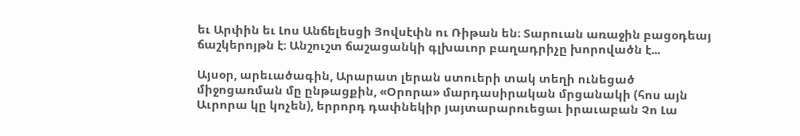եւ Արփին եւ Լոս Անճելեսցի Յովսէփն ու Ռիթան են։ Տարուան առաջին բացօդեայ ճաշկերոյթն է։ Անշուշտ ճաշացանկի գլխաւոր բաղադրիչը խորովածն է...

Այսօր, արեւածագին, Արարատ լերան ստուերի տակ տեղի ունեցած միջոցառման մը ընթացքին, «Օրորա» մարդասիրական մրցանակի (հոս այն Աւրորա կը կոչեն), երրորդ դափնեկիր յայտարարուեցաւ իրաւաբան Չո Լա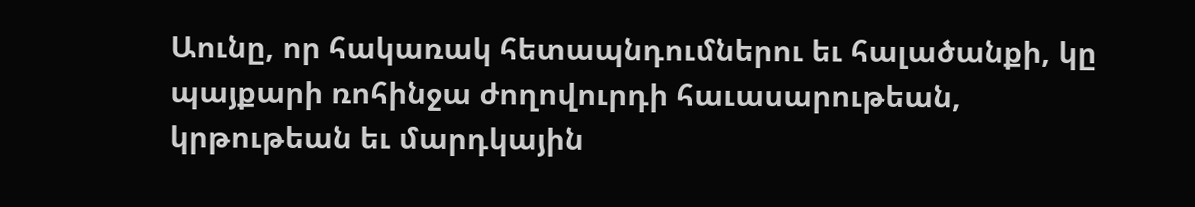Աունը, որ հակառակ հետապնդումներու եւ հալածանքի, կը պայքարի ռոհինջա ժողովուրդի հաւասարութեան, կրթութեան եւ մարդկային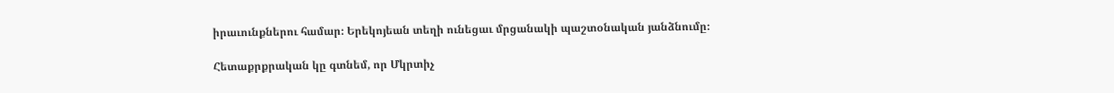իրաւունքներու համար։ Երեկոյեան տեղի ունեցաւ մրցանակի պաշտօնական յանձնումը։

Հետաքրքրական կը գտնեմ, որ Մկրտիչ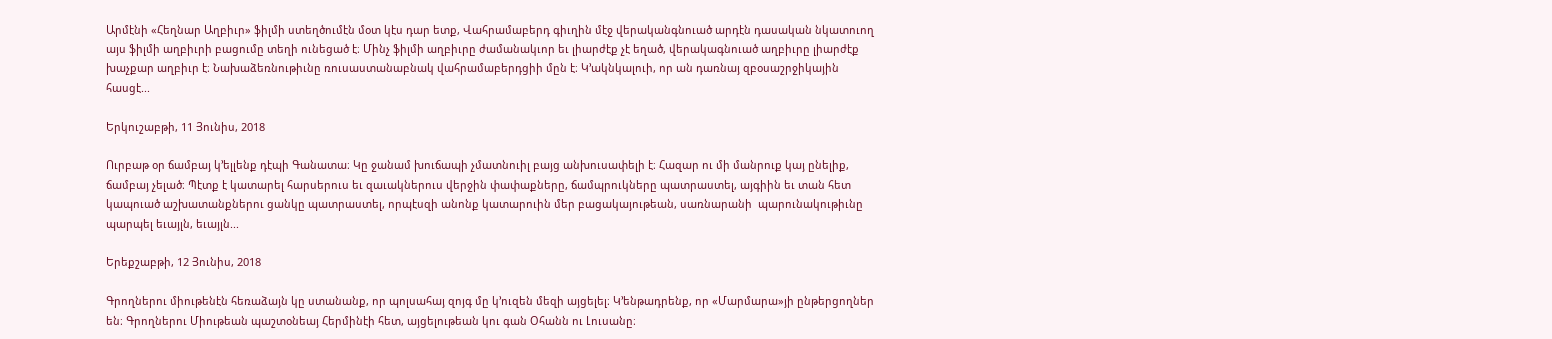Արմէնի «Հեղնար Աղբիւր» ֆիլմի ստեղծումէն մօտ կէս դար ետք, Վահրամաբերդ գիւղին մէջ վերականգնուած արդէն դասական նկատուող այս ֆիլմի աղբիւրի բացումը տեղի ունեցած է։ Մինչ ֆիլմի աղբիւրը ժամանակւոր եւ լիարժէք չէ եղած, վերակագնուած աղբիւրը լիարժէք խաչքար աղբիւր է։ Նախաձեռնութիւնը ռուսաստանաբնակ վահրամաբերդցիի մըն է։ Կ’ակնկալուի, որ ան դառնայ զբօսաշրջիկային  հասցէ...

Երկուշաբթի, 11 Յունիս, 2018

Ուրբաթ օր ճամբայ կ’ելլենք դէպի Գանատա։ Կը ջանամ խուճապի չմատնուիլ բայց անխուսափելի է։ Հազար ու մի մանրուք կայ ընելիք, ճամբայ չելած։ Պէտք է կատարել հարսերուս եւ զաւակներուս վերջին փափաքները, ճամպրուկները պատրաստել, այգիին եւ տան հետ կապուած աշխատանքներու ցանկը պատրաստել, որպէսզի անոնք կատարուին մեր բացակայութեան, սառնարանի  պարունակութիւնը պարպել եւայլն, եւայլն...

Երեքշաբթի, 12 Յունիս, 2018

Գրողներու միութենէն հեռաձայն կը ստանանք, որ պոլսահայ զոյգ մը կ’ուզեն մեզի այցելել։ Կ’ենթադրենք, որ «Մարմարա»յի ընթերցողներ են։ Գրողներու Միութեան պաշտօնեայ Հերմինէի հետ, այցելութեան կու գան Օհանն ու Լուսանը։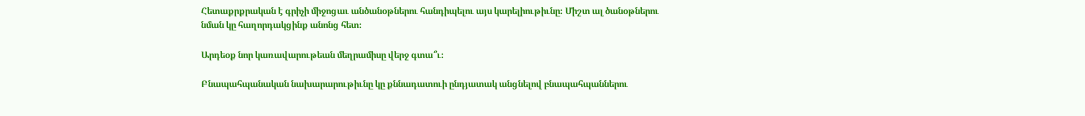Հետաքրքրական է գրիչի միջոցաւ անծանօթներու հանդիպելու այս կարելիութիւնը։ Միշտ ալ ծանօթներու նման կը հաղորդակցինք անոնց հետ։

Արդեօք նոր կառավարութեան մեղրամիսը վերջ գտա՞ւ։

Բնապահպանական նախարարութիւնը կը քննադատուի ընդյատակ անցնելով բնապահպաններու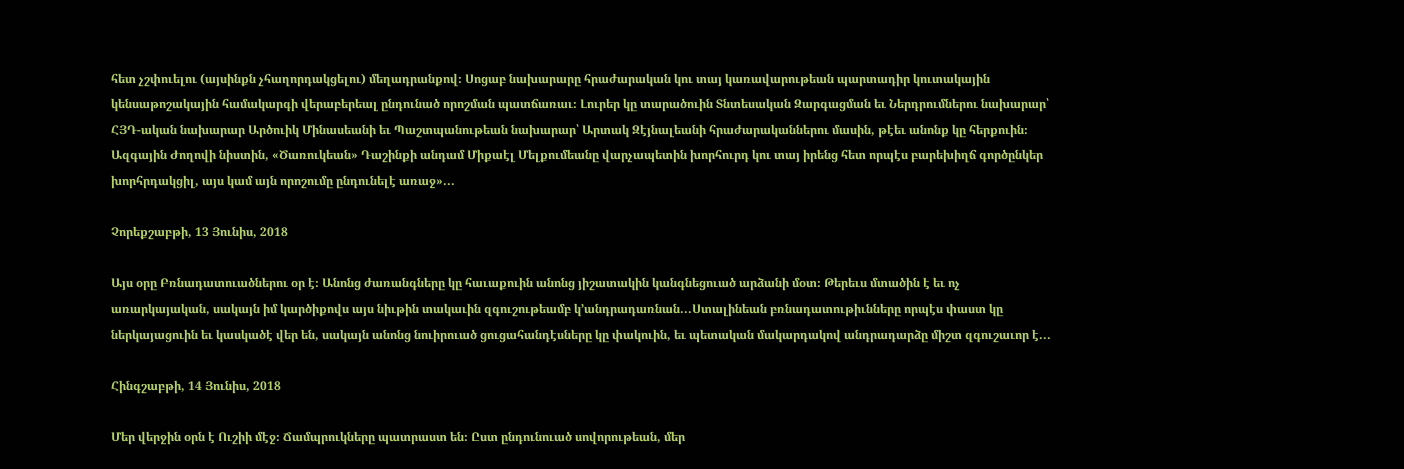հետ չշփուելու (այսինքն չհաղորդակցելու) մեղադրանքով։ Սոցաբ նախարարը հրաժարական կու տայ կառավարութեան պարտադիր կուտակային կենսաթոշակային համակարգի վերաբերեալ ընդունած որոշման պատճառաւ։ Լուրեր կը տարածուին Տնտեսական Զարգացման եւ Ներդրումներու նախարար՝ ՀՅԴ-ական նախարար Արծուիկ Մինասեանի եւ Պաշտպանութեան նախարար՝ Արտակ Զէյնալեանի հրաժարականներու մասին, թէեւ անոնք կը հերքուին։ Ազգային Ժողովի նիստին, «Ծառուկեան» Դաշինքի անդամ Միքաէլ Մելքումեանը վարչապետին խորհուրդ կու տայ իրենց հետ որպէս բարեխիղճ գործընկեր խորհրդակցիլ, այս կամ այն որոշումը ընդունելէ առաջ»...

Չորեքշաբթի, 13 Յունիս, 2018

Այս օրը Բռնադատուածներու օր է։ Անոնց ժառանգները կը հաւաքուին անոնց յիշատակին կանգնեցուած արձանի մօտ։ Թերեւս մտածին է եւ ոչ առարկայական, սակայն իմ կարծիքովս այս նիւթին տակաւին զգուշութեամբ կ’անդրադառնան...Ստալինեան բռնադատութիւնները որպէս փաստ կը ներկայացուին եւ կասկածէ վեր են, սակայն անոնց նուիրուած ցուցահանդէսները կը փակուին, եւ պետական մակարդակով անդրադարձը միշտ զգուշաւոր է...

Հինգշաբթի, 14 Յունիս, 2018

Մեր վերջին օրն է Ուշիի մէջ։ Ճամպրուկները պատրաստ են։ Ըստ ընդունուած սովորութեան, մեր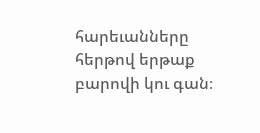հարեւանները հերթով երթաք բարովի կու գան։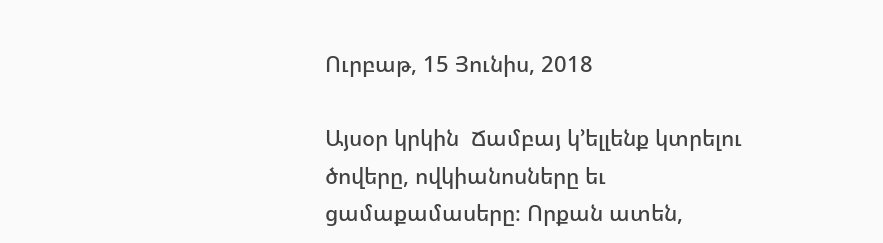Ուրբաթ, 15 Յունիս, 2018

Այսօր կրկին  Ճամբայ կ’ելլենք կտրելու ծովերը, ովկիանոսները եւ ցամաքամասերը։ Որքան ատեն,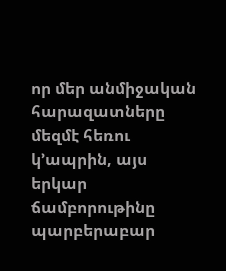որ մեր անմիջական հարազատները մեզմէ հեռու կ’ապրին, այս երկար ճամբորութինը պարբերաբար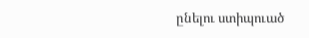ընելու ստիպուած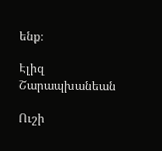ենք։

Էլիզ Շարապխանեան

Ուշի